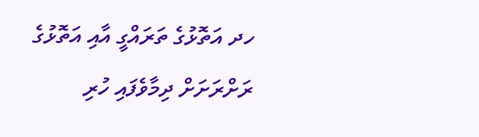ހދ އަތޮޅުގެ ތަރައްގީ އާއި އަތޮޅުގެ ރަށްރަށަށް ދިމާވެފައި ހުރި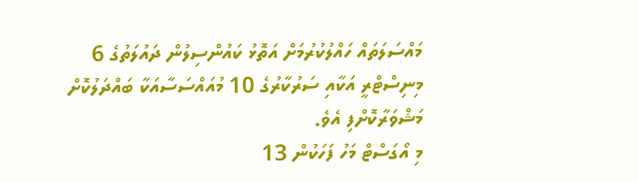މައްސަލަތައް ހައްލުކުރުމަށް އަތޮޅު ކައުންސިލުން ދައުލަތުގެ 6 މިނިސްޓްރީ އަކާއި ސަރުކާރުގެ 10 މުއައްސަސާއަކާ ބައްދަލުކޮށް މަޝްވަރާކޮށްފި އެވެ.
މި އޯގަސްޓް މަހު ފަހަކުން 13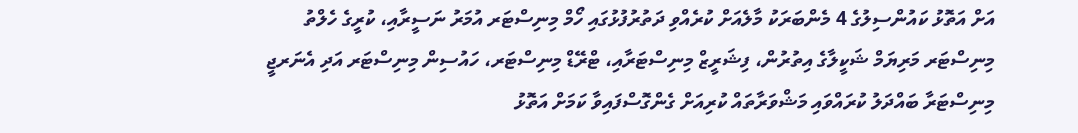އަށް އަތޮޅު ކައުންސިލުގެ 4 މެންބަރަކު މާލެއަށް ކުރެއްވި ދަތުރުފުޅުގައި ހޯމް މިނިސްޓަރ އުމަރު ނަސީރާއި، ކުރީގެ ހެލްތު މިނިސްޓަރ މަރިޔަމް ޝަކީލާގެ އިތުރުން، ފިޝަރީޒް މިނިސްޓަރާއި، ޓްރޭޑް މިނިސްޓަރ، ހައުސިން މިނިސްޓަރ އަދި އެނަރޖީ މިނިސްޓަރާ ބައްދަލު ކުރައްވައި މަޝްވަރާތައް ކުރިއަށް ގެންގޮސްފައިވާ ކަމަށް އަތޮޅު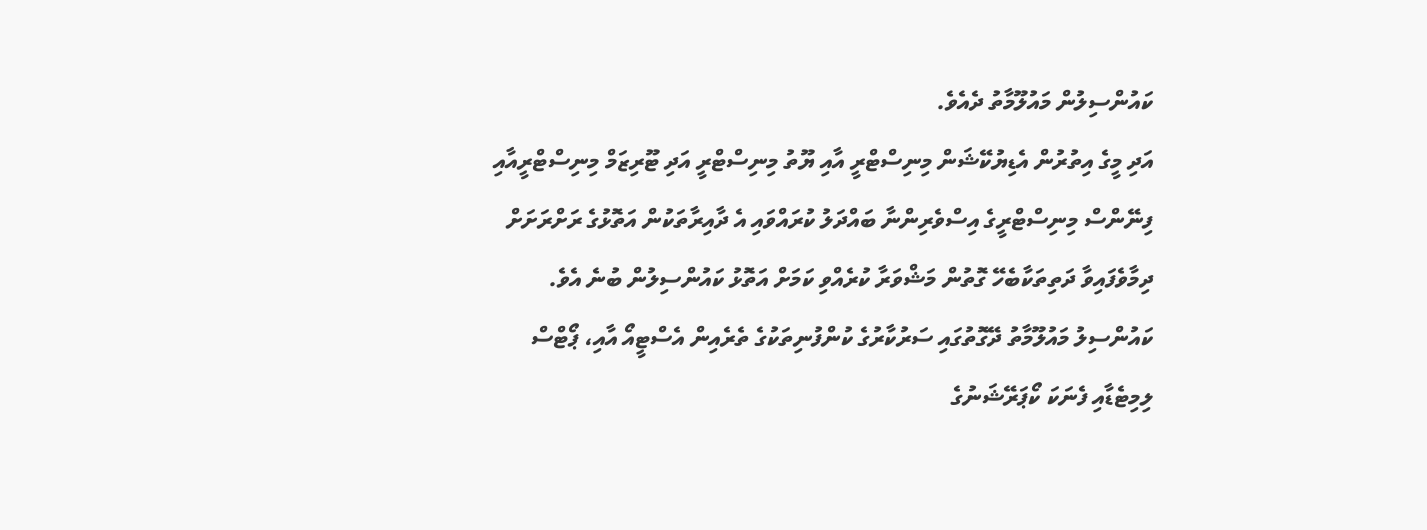ކައުންސިލުން މައުލޫމާތު ދެއެވެ.
އަދި މީގެ އިތުރުން އެޑިޔުކޭޝަން މިނިސްޓްރީ އާއި ޔޫތު މިނިސްޓްރީ އަދި ޓޫރިޒަމް މިނިސްޓްރީއާއި ފިނޭންސް މިނިސްޓްރީގެ އިސްވެރިންނާ ބައްދަލު ކުރައްވައި އެ ދާއިރާތަކުން އަތޮޅުގެ ރަށްރަށަށް ދިމާވެފައިވާ ދަތިތަކާބެހޭ ގޮތުން މަޝްވަރާ ކުރެއްވި ކަމަށް އަތޮޅު ކައުންސިލުން ބުނެ އެވެ.
ކައުންސިލު މައުލޫމާތު ދޭގޮތުގައި ސަރުކާރުގެ ކުންފުނިތަކުގެ ތެރެއިން އެސްޓީއޯ އާއި، ޕޯޓްސް ލިމިޓެޑާއި ފެނަކަ ކޯޕަރޭޝަނުގެ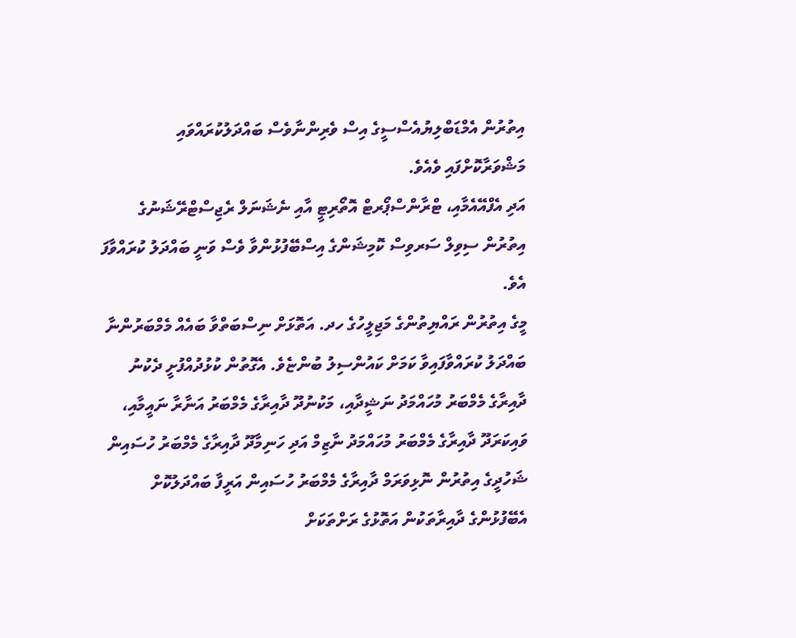އިތުރުން އެމްޑަބްލިޔުއެސްސީގެ އިސް ވެރިންނާވެސް ބައްދަލުކުރައްވައި މަޝްވަރާކޮށްފައި ވެއެވެ.
އަދި އެފްއޭއެމާއި، ޓްރާންސްޕޯރޓް އޮތޯރިޓީ އާއި ނެޝަނަލް ރެޖިސްޓްރޭޝަނުގެ އިތުރުން ސިވިލް ސަރވިސް ކޮމިޝަންގެ އިސްބޭފުޅުންވާ ވެސް ވަނީ ބައްދަލު ކުރައްވާފަ އެވެ.
މީގެ އިތުރުން ރައްޔިތުންގެ މަޖިލީހުގެ ހދ. އަތޮޅަށް ނިސްބަތްވާ ބައެއް މެމްބަރުންނާ ބައްދަލު ކުރައްވާފައިވާ ކަމަށް ކައުންސިލު ބުންޏެވެ. އެގޮތުން ކުޅުދުއްފުށީ ދެކުނު ދާއިރާގެ މެމްބަރު މުހައްމަދު ނަޝީދާއި، މަކުނުދޫ ދާއިރާގެ މެމްބަރު އަނާރާ ނައީމާއި، ވައިކަރަދޫ ދާއިރާގެ މެމްބަރު މުހައްމަދު ނާޒިމް އަދި ހަނިމާދޫ ދާއިރާގެ މެމްބަރު ހުސައިން ޝަހުދީގެ އިތުރުން ނޮޅިވަރަމް ދާއިރާގެ މެމްބަރު ހުސައިން އަރީފާ ބައްދަލުކޮށް އެބޭފުޅުންގެ ދާއިރާތަކުން އަތޮޅުގެ ރަށްތަކަށް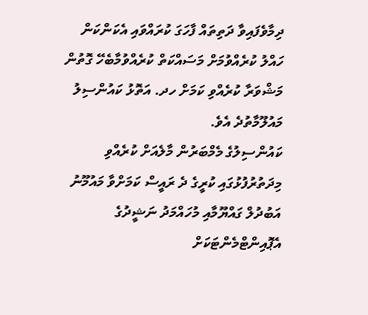ދިމާވެފައިވާ ދަތިތައް ފާހަގަ ކުރައްވައި އެކަންކަން ހައްލު ކުރެއްވުމަށް މަސައްކަތް ކުރެއްވުމާބެހޭ ގޮތުން މަޝްވަރާ ކުރެއްވި ކަމަށް ހދ. އަތޮޅު ކައުންސިލު މައުލޫމާތުދެ އެވެ.
ކައުންސިލުގެ މެމްބަރުން މާލެއަށް ކުރެއްވި މިދަތުރުފުޅުގައި ކުރީގެ ދެ ރައީސް ކަމަށްވާ މައުމޫނު އަބުދުލް ގައްޔޫމާއި މުހައްމަދު ނަޝީދުގެ އެޕޮއިންޓްމެންޓަކަށް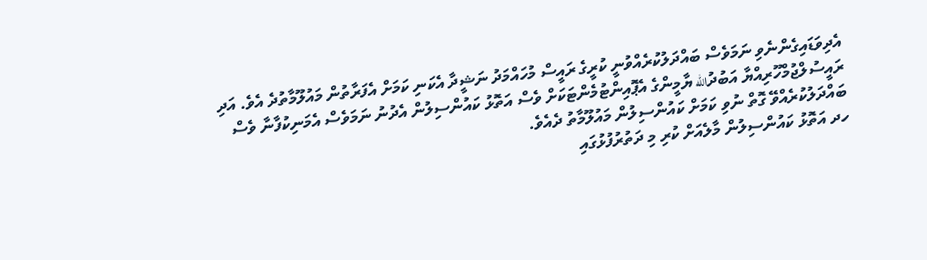އެދިވަޑައިގެންނެވި ނަމަވެސް ބައްދަލުކުރެއްވުނީ ކުރީގެ ރައީސް މުހައްމަދު ނަޝީދާ އެކަނި ކަމަށް އެފަރާތުން މައުލޫމާތުދެ އެވެ. އަދި ރައީސުލްޖުމްހޫރިއްޔާ އަބުދުالله ޔާމީންގެ އެޕޮއިންޓުމެންޓަކަށް ވެސް އަތޮޅު ކައުންސިލުން އެދުނު ނަމަވެސް އެމަނިކުފާނާ ވެސް ބައްދަލުކުރެއްވޭ ގޮތް ނުވި ކަމަށް ކައުންސިލުން މައުލޫމާތު ދެއެވެ.
ހދ އަތޮޅު ކައުންސިލުން މާލެއަށް ކުރި މި ދަތުރުފުޅުގައި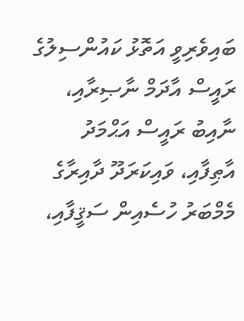ބައިވެރިވީ އަތޮޅު ކައުންސިލުގެ ރައީސް އާދަމް ނާޞިރާއި، ނާއިބު ރައީސް އަޙްމަދު އާޠިފާއި، ވައިކަރަދޫ ދާއިރާގެ މެމްބަރު ހުސެއިން ސަޤީފާއި،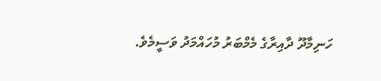ހަނިމާދޫ ދާއިރާގެ މެމްބަރު މުހައްމަދު ވަސީމެވެ.